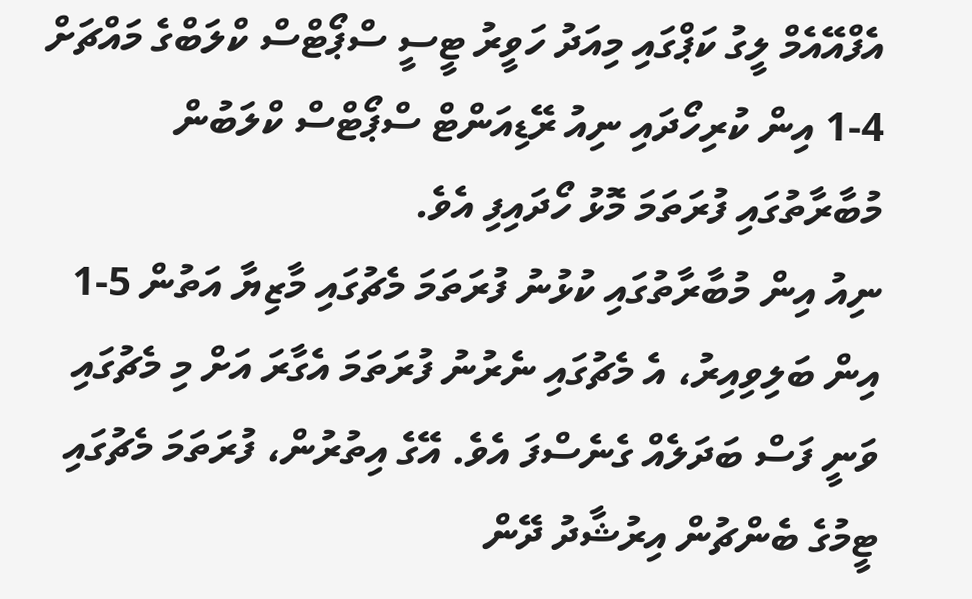އެފްއޭއެމް ލީގު ކަޕްގައި މިއަދު ހަވީރު ޓީސީ ސްޕޯޓްސް ކްލަބްގެ މައްޗަށް 4-1 އިން ކުރިހޯދައި ނިއު ރޭޑިއަންޓް ސްޕޯޓްސް ކްލަބުން މުބާރާތުގައި ފުރަތަމަ މޮޅު ހޯދައިފި އެވެ.
ނިއު އިން މުބާރާތުގައި ކުޅުނު ފުރަތަމަ މެޗުގައި މާޒިޔާ އަތުން 5-1 އިން ބަލިވިއިރު، އެ މެޗުގައި ނެރުނު ފުރަތަމަ އެގާރަ އަށް މި މެޗުގައި ވަނީ ފަސް ބަދަލެއް ގެނެސްފަ އެވެ. އޭގެ އިތުރުން، ފުރަތަމަ މެޗުގައި ޓީމުގެ ބެންޗުން އިރުޝާދު ދޭން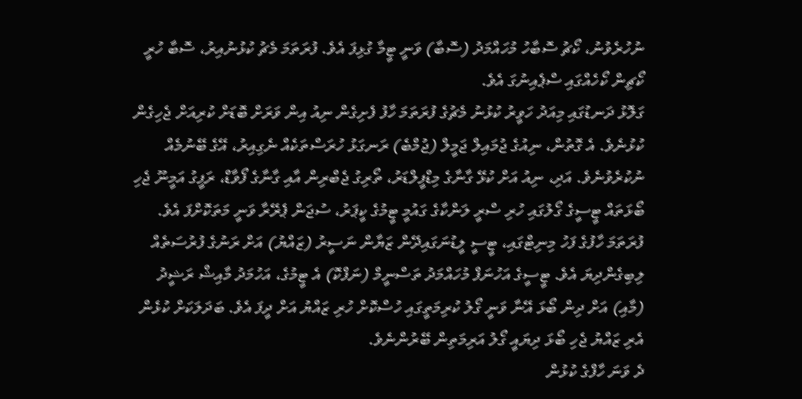ނުހުރެވުނު، ކޯޗު ސޮބާހު މުހައްމަދު (ސޮބާ) ވަނީ ޓީމާ ގުޅިފަ އެވެ. ފުރަތަމަ މެޗު ކުޅުނުއިރު، ސޮބާ ހުރީ ކޯޗިން ކޯހެއްގައި ސްޕެއިނުގަ އެވެ.
ގަލޮޅު ދަނޑުގައި މިއަދު ހަވީރު ކުޅުނު މެޗުގެ ފުރަތަމަ ހާފު ފެށިގެން ނިއު އިން ވަރަށް ބޮޑަށް ކުރިއަށް ޖެހިގެން ކުޅުނެވެ. އެ ގޮތުން، ނިއުގެ ޖުމައިލް ޖަމީލް (ޖުމްބެ) ރަނގަޅު ހުރަސްތަކެއް ނެގިއިރު، އޭގެ ބޭނުމެއް ނުކުރެވުނެވެ. އަދި، ނިއު އަށް ކުޅޭ ގާނާގެ މިޑްފީލްޑަރު، ތޯރިގު ޖެބްރިން އާއި ގާނާގެ ފޯވާޑް، ރަފީގު އަމީނޫ ޖެހި ބޯޅަތައް ޓީސީގެ ގޯލުގައި ހުރި ސްރީ ލަންކާގެ ގައުމީ ޓީމުގެ ކީޕަރު، ސުޖަން ޕެރޭރާ ވަނީ މަތަކޮށްފަ އެވެ.
ފުރަތަމަ ހާފުގެ ފަހު މިނިޓްގައި، ޓީސީ ލީޑުނަގައިދޭން ޒަޔާން ނަސީރު (ޒައްޔު) އަށް ރަނުގެ ފުރުސަތެއް ލިބިގެންދިޔަ އެވެ. ޓީސީގެ އަހުނަފް މުހައްމަދު ތަސްނީމް (ނަފްކޮ) އެ ޓީމުގެ، އަހުމަދު މާއިޝް ރަޝީދު (މާއި) އަށް ދިން ބޯޅަ އޭނާ ވަނީ ގޯލު ކުރިމަތީގައި ހުސްކޮށް ހުރި ޒައްޔު އަށް ދީފަ އެވެ. ބަދަލަކަށް ކުޅެން އެރި ޒައްޔު ޖެހި ބޯޅަ ދިޔައީ ގޯލު އަރިމަތިން ބޭރުންނެވެ.
ދެ ވަނަ ހާފްގެ ކުޅުން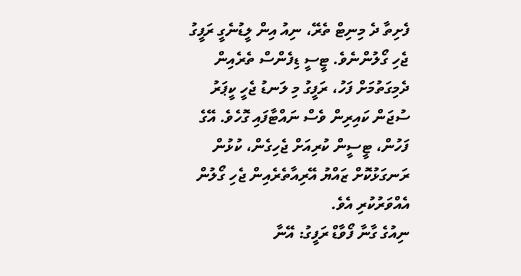ފެށިތާ ދެ މިނިޓް ތެރޭ، ނިއު އިން ލީޑުނެގީ ރަފީގު ޖެހި ގޯލުންނެވެ. ޓީސީ ޑިފެންސް ތެރެއިން ދެމިގަތުމަށް ފަހު، ރަފީގު މި ލަނޑު ޖެހީ ކީޕަރު ސުޖަން ކައިރިން ވެސް ނައްޓާފައި ގޮހެވެ. އޭގެ ފަހުން، ޓީސީން ކުރިއަށް ޖެހިގެން، ކުޅުން ރަނގަޅުކޮށް ޒައްޔު އޭރިއާތެރެއިން ޖެހި ގޯލުން އެއްވަރުކުރި އެވެ.
ނިއުގެ ގާނާ ފޯވާޑް ރަފީގު: އޭނާ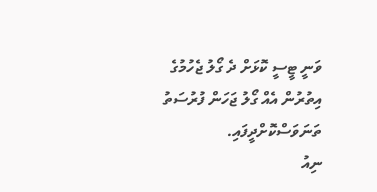ވަނީ ޓީސީ ކޮޅަށް ދެ ގޯލު ޖެހުމުގެ އިތުރުން އެއް ގޯލު ޖަހަން ފުރުސަތު ތަނަވަސްކޮށްދީފައި.
ނިއު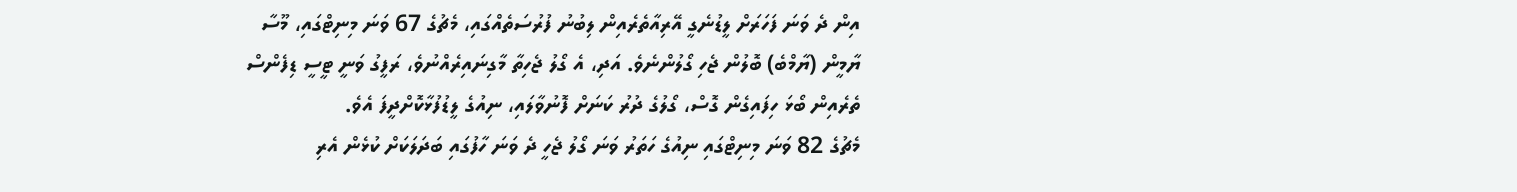އިން ދެ ވަނަ ފަހަރަށް ލީޑުނެގީ އޭރިއާތެރެއިން ލިބުނު ފުރުސަތެއްގައި، މެޗުގެ 67 ވަނަ މިނިޓްގައި، މޫސާ ޔާމީން (ޔާމްބެ) ބޮލުން ޖެހި ގޯލުންނެވެ. އަދި، އެ ގޯލު ޖެހިތާ މާގިނައިރެއްނުވެ، ރަފީގު ވަނީ ޓީސީ ޑިފެންސް ތެރެއިން ބޯޅަ ހިފައިގެން ގޮސް، ގޯލުގެ ދުރު ކަނަށް ފޮނުވާލައި، ނިއުގެ ލީޑުފުޅާކޮށްދީފަ އެވެ.
މެޗުގެ 82 ވަނަ މިނިޓްގައި ނިއުގެ ހަތަރު ވަނަ ގޯލު ޖެހީ ދެ ވަނަ ހާފުގައި ބަދަލަކަށް ކުޅެން އެރި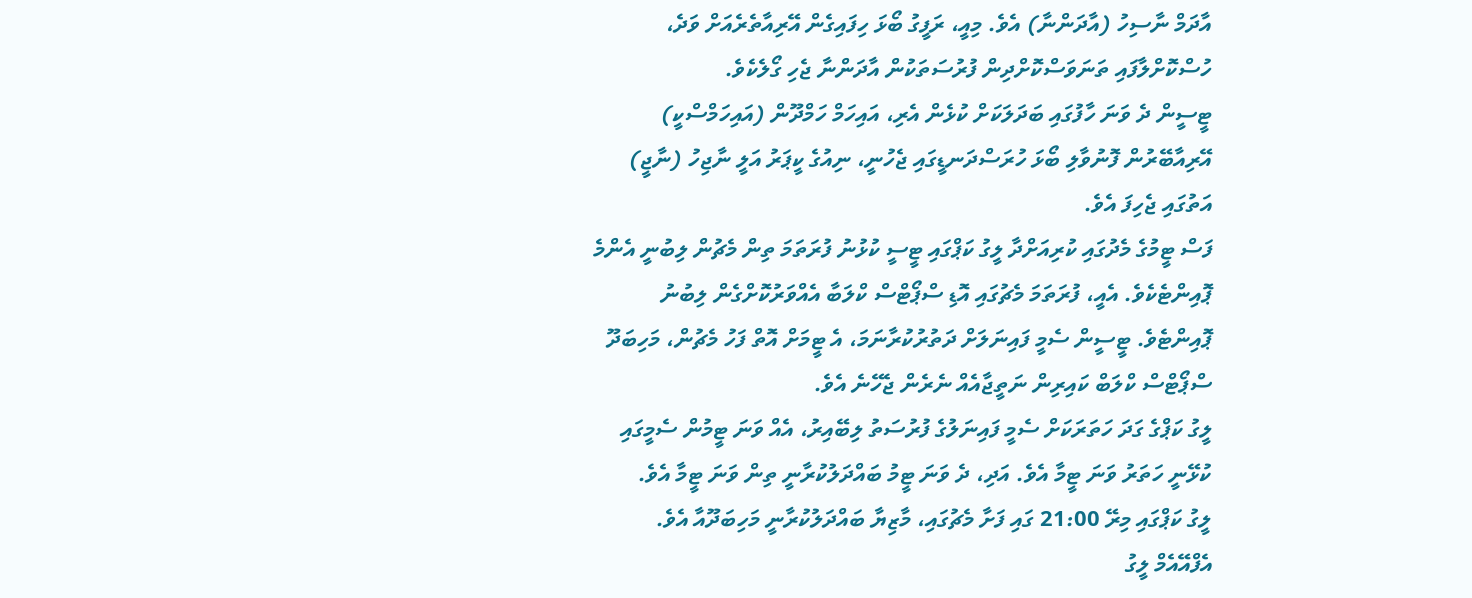އާދަމް ނާސިހު (އާދަންނާ) އެވެ. މިއީ، ރަފީގު ބޯޅަ ހިފައިގެން އޭރިއާތެރެއަށް ވަދެ، ހުސްކޮށްލާފައި ތަނަވަސްކޮށްދިން ފުރުސަތަކުން އާދަންނާ ޖެހި ގޯލެކެވެ.
ޓީސީން ދެ ވަނަ ހާފުގައި ބަދަލަކަށް ކުޅެން އެރި، އައިހަމް ހަމްދޫން (އައިހަމްސްކީ) އޭރިއާބޭރުން ފޮނުވާލި ބޯޅަ ހުރަސްދަނޑީގައި ޖެހުނީ، ނިއުގެ ކީޕަރު އަލީ ނާޖިހު (ނާޖީ) އަތުގައި ޖެހިފަ އެވެ.
ފަސް ޓީމުގެ މެދުގައި ކުރިއަށްދާ ލީގު ކަޕްގައި ޓީސީ ކުޅުނު ފުރަތަމަ ތިން މެޗުން ލިބުނީ އެންމެ ޕޮއިންޓެކެވެ. އެއީ، ފުރަތަމަ މެޗުގައި އޮޑި ސްޕޯޓްސް ކްލަބާ އެއްވަރުކޮށްގެން ލިބުނު ޕޮއިންޓެވެ. ޓީސީން ސެމީ ފައިނަލަށް ދަތުރުކުރާނަމަ، އެ ޓީމަށް އޮތް ފަހު މެޗުން، މަހިބަދޫ ސްޕޯޓްސް ކްލަބް ކައިރިން ނަތީޖާއެއް ނެރެން ޖެހޭނެ އެވެ.
ލީގު ކަޕްގެ ގަދަ ހަތަރަކަށް ސެމީ ފައިނަލުގެ ފުރުސަތު ލިބޭއިރު، އެއް ވަނަ ޓީމުން ސެމީގައި ކުޅޭނީ ހަތަރު ވަނަ ޓީމާ އެވެ. އަދި، ދެ ވަނަ ޓީމު ބައްދަލުކުރާނީ ތިން ވަނަ ޓީމާ އެވެ.
ލީގު ކަޕްގައި މިރޭ 21:00 ގައި ފަށާ މެޗުގައި، މާޒިޔާ ބައްދަލުކުރާނީ މަހިބަދޫއާ އެވެ.
އެފްއޭއެމް ލީގު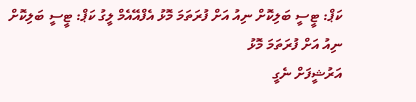ކަޕް: ޓީސީ ބަލިކޮށް ނިއު އަށް ފުރަތަމަ މޮޅު އެފްއޭއެމް ލީގު ކަޕް: ޓީސީ ބަލިކޮށް ނިއު އަށް ފުރަތަމަ މޮޅު
އަރުޝީފަށް ނެގީ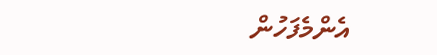އެންމެފަހުން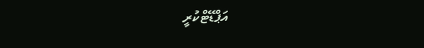އަޕްޑޭޓްކުރީ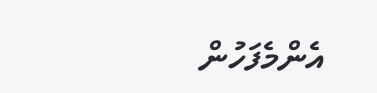އެންމެފަހުން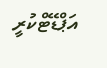އަޕްޑޭޓްކުރީ